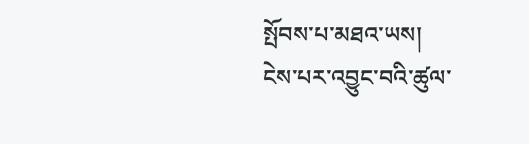སྤོབས་པ་མཐའ་ཡས།
ངེས་པར་འབྱུང་བའི་ཚུལ་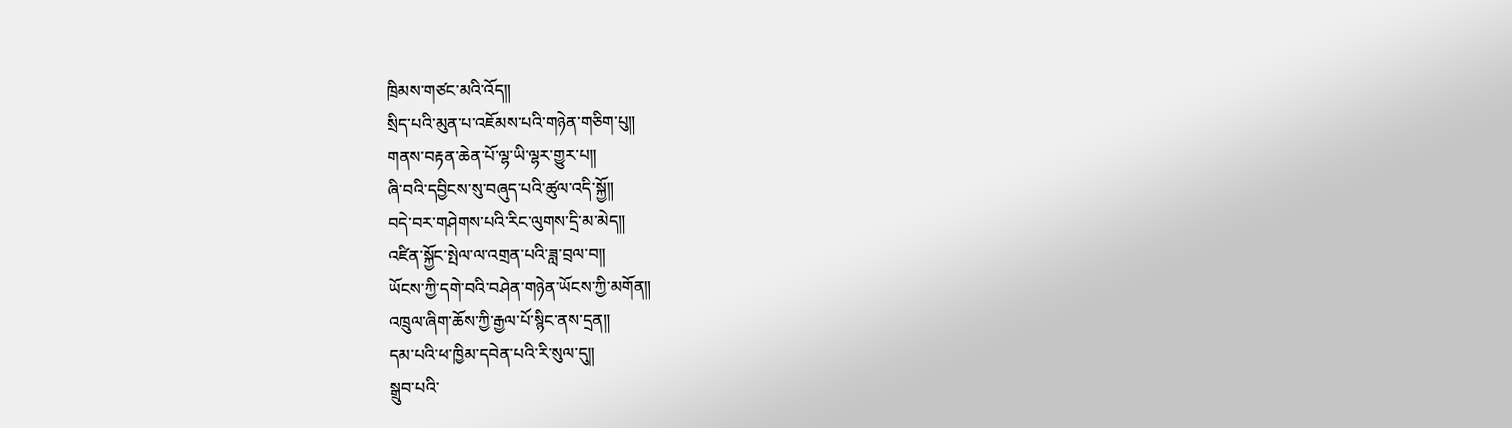ཁྲིམས་གཙང་མའི་འོད༎
སྲིད་པའི་མུན་པ་འཇོམས་པའི་གཉེན་གཅིག་པུ༎
གནས་བརྟན་ཆེན་པོ་ལྷ་ཡི་ལྷར་གྱུར་པ༎
ཞི་བའི་དབྱིངས་སུ་བཞུད་པའི་ཚུལ་འདི་སྐྱོ༎
བདེ་བར་གཤེགས་པའི་རིང་ལུགས་དྲི་མ་མེད༎
འཛིན་སྐྱོང་སྤེལ་ལ་འགྲན་པའི་ཟླ་བྲལ་བ༎
ཡོངས་ཀྱི་དགེ་བའི་བཤེན་གཉེན་ཡོངས་ཀྱི་མགོན༎
འཁྲུལ་ཞིག་ཆོས་ཀྱི་རྒྱལ་པོ་སྙིང་ནས་དྲན༎
དམ་པའི་ཕ་ཁྱིམ་དབེན་པའི་རི་སུལ་དུ༎
སྒྲུབ་པའི་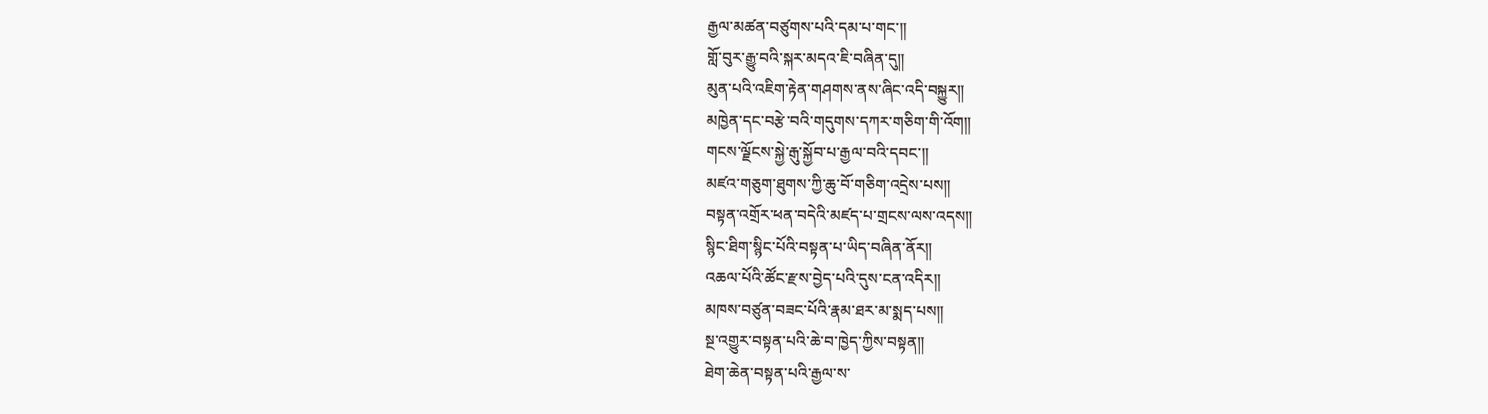རྒྱལ་མཚན་བཙུགས་པའི་དམ་པ་གང་༎
གློ་བུར་རྒྱུ་བའི་སྐར་མདའ་ཇི་བཞིན་དུ༎
མུན་པའི་འཇིག་རྟེན་གཤགས་ནས་ཞིང་འདི་བསྐྱུར༎
མཁྱེན་དང་བརྩེ་བའི་གདུགས་དཀར་གཅིག་གི་འོག༎
གངས་ལྗོངས་སྐྱེ་རྒུ་སྐྱོབ་པ་རྒྱལ་བའི་དབང་༎
མཛའ་གཅུག་ཐུགས་ཀྱི་ཆུ་བོ་གཅིག་འདྲེས་པས༎
བསྟན་འགྲོར་ཕན་བདེའི་མཛད་པ་གྲངས་ལས་འདས༎
སྙིང་ཐིག་སྙིང་པོའི་བསྟན་པ་ཡིད་བཞིན་ནོར༎
འཆལ་པོའི་ཚོང་རྫས་བྱེད་པའི་དུས་ངན་འདིར༎
མཁས་བཙུན་བཟང་པོའི་རྣམ་ཐར་མ་སྨད་པས༎
སྔ་འགྱུར་བསྟན་པའི་ཆེ་བ་ཁྱེད་ཀྱིས་བསྟན༎
ཐེག་ཆེན་བསྟན་པའི་རྒྱལ་ས་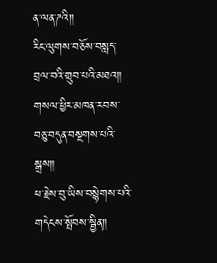ན་ལན་ཌའི༎
རིང་ལུགས་བཅོས་བསླད་བྲལ་བའི་གྲུབ་པའི་མཐའ༎
གསལ་ཕྱིར་མཁན་རབས་བཅུ་བདུན་བསྔགས་པའི་སྒྲས༎
ཕ་རྗེས་བུ་ཡིས་བསྙེགས་པའི་གདེངས་སྤོབས་སྦྱིན༎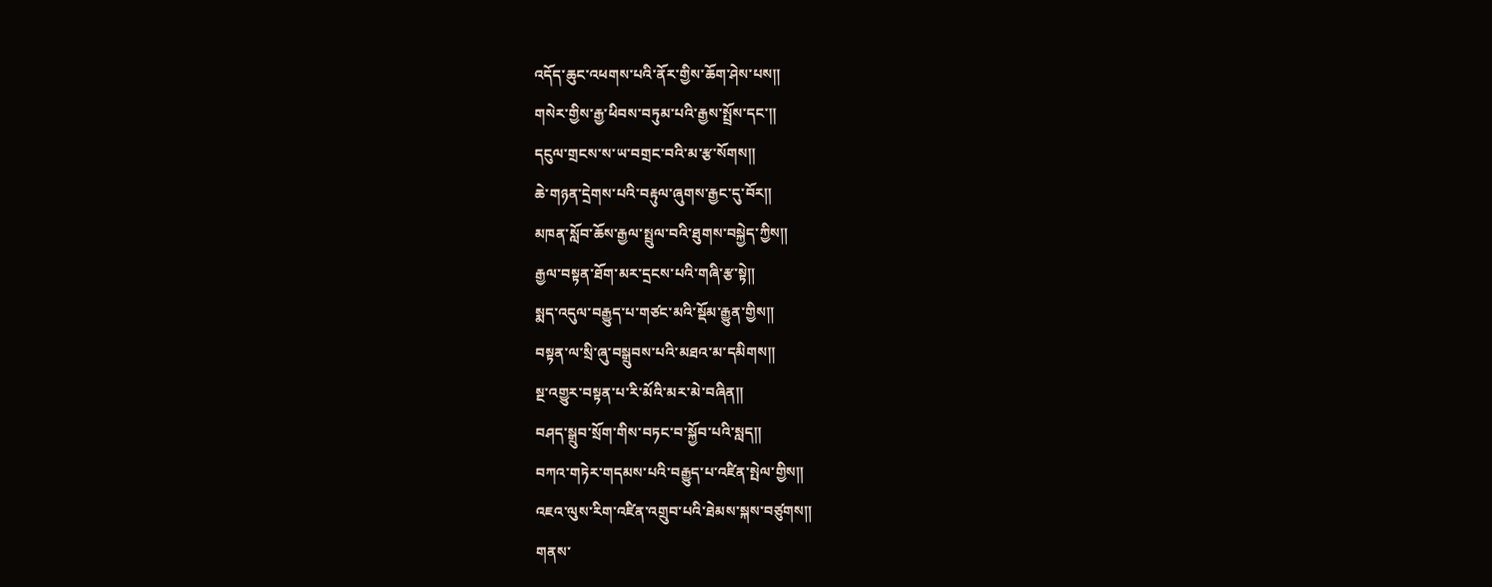འདོད་ཆུང་འཕགས་པའི་ནོར་གྱིས་ཆོག་ཤེས་པས༎
གསེར་གྱིས་རྒྱ་ཕིབས་བཏུམ་པའི་རྒྱས་སྤྲོས་དང་༎
དངུལ་གྲངས་ས་ཡ་བགྲང་བའི་མ་རྩ་སོགས༎
ཆེ་གཉན་དྲེགས་པའི་བརྟུལ་ཞུགས་རྒྱང་དུ་བོར༎
མཁན་སློབ་ཆོས་རྒྱལ་སྤྲུལ་བའི་ཐུགས་བསྐྱེད་ཀྱིས༎
རྒྱལ་བསྟན་ཐོག་མར་དྲངས་པའི་གཞི་རྩ་སྟེ༎
སྨད་འདུལ་བརྒྱུད་པ་གཙང་མའི་སྡོམ་རྒྱུན་གྱིས༎
བསྟན་ལ་སྲི་ཞུ་བསྒྲུབས་པའི་མཐའ་མ་དམིགས༎
སྔ་འགྱུར་བསྟན་པ་རི་མོའི་མར་མེ་བཞིན༎
བཤད་སྒྲུབ་སྲོག་གིས་བཏང་བ་སྐྱོབ་པའི་སླད༎
བཀའ་གཏེར་གདམས་པའི་བརྒྱུད་པ་འཛིན་སྤེལ་གྱིས༎
འཇའ་ལུས་རིག་འཛིན་འགྲུབ་པའི་ཐེམས་སྐས་བཙུགས༎
གནས་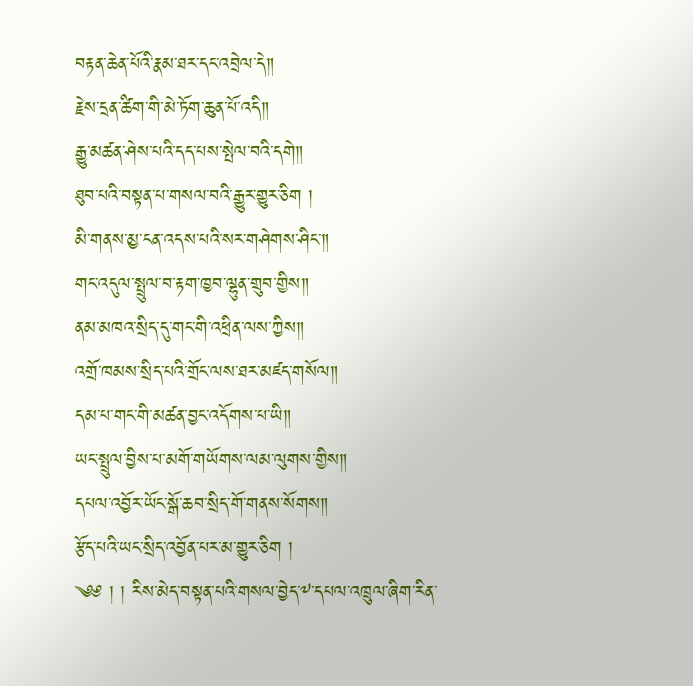བརྟན་ཆེན་པོའི་རྣམ་ཐར་དང་འབྲེལ་དེ༎
རྗེས་དྲན་ཚིག་གི་མེ་ཏོག་ཆུན་པོ་འདི༎
རྒྱུ་མཚན་ཤེས་པའི་དད་པས་སྤེལ་བའི་དགེ༎
ཐུབ་པའི་བསྟན་པ་གསལ་བའི་རྒྱུར་གྱུར་ཅིག །
མི་གནས་མྱ་ངན་འདས་པའི་སར་གཤེགས་ཤིང་༎
གང་འདུལ་སྤྲུལ་བ་རྟག་ཁྱབ་ལྷུན་གྲུབ་གྱིས༎
ནམ་མཁའ་སྲིད་དུ་གང་གི་འཕྲིན་ལས་ཀྱིས༎
འགྲོ་ཁམས་སྲིད་པའི་གྲོང་ལས་ཐར་མཛད་གསོལ༎
དམ་པ་གང་གི་མཚན་བྱང་འདོགས་པ་ཡི༎
ཡང་སྤྲུལ་བྱིས་པ་མགོ་གཡོགས་ལམ་ལུགས་གྱིས༎
དཔལ་འབྱོར་ཡོང་སྒོ་ཆབ་སྲིད་གོ་གནས་སོགས༎
རྩོད་པའི་ཡང་སྲིད་འབྱོན་པར་མ་གྱུར་ཅིག །
༄༅ ། ། རིས་མེད་བསྟན་པའི་གསལ་བྱེད་༸་དཔལ་འཁྲུལ་ཞིག་རིན་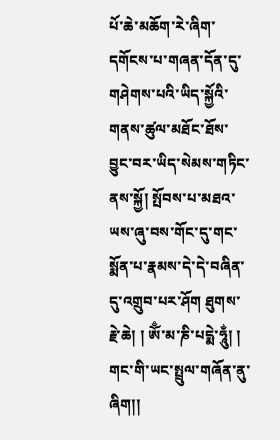པོ་ཆེ་མཆོག་རེ་ཞིག་དགོངས་པ་གཞན་དོན་དུ་གཤེགས་པའི་ཡིད་སྐྱོའི་གནས་ཚུལ་མཐོང་ཐོས་བྱུང་བར་ཡིད་སེམས་གཏིང་ནས་སྐྱོ། སྤོབས་པ་མཐའ་ཡས་ཞུ་བས་གོང་དུ་གང་སྨོན་པ་རྣམས་དེ་དེ་བཞིན་དུ་འགྲུབ་པར་ཤོག ཐུགས་རྗེ་ཆེ། ། ཨོྃ་མ་ཎི་པདྨེ་ཧཱུྂ། །
གང་གི་ཡང་སྤྲུལ་གཞོན་ནུ་ཞིག།།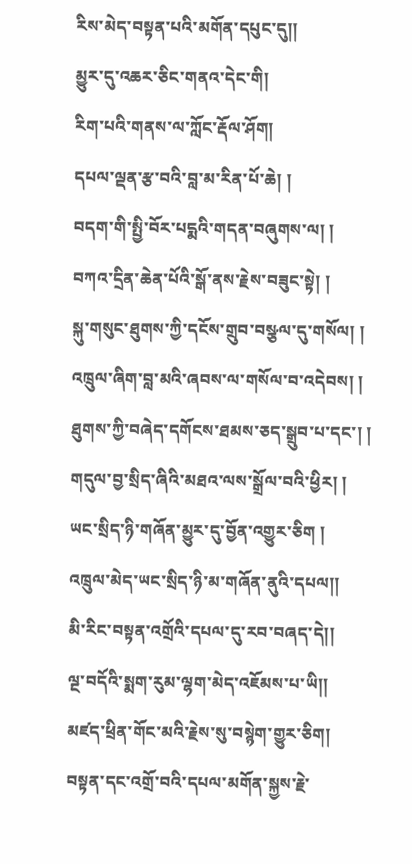རིས་མེད་བསྟན་པའི་མགོན་དཔུང་དུ།།
མྱུར་དུ་འཆར་ཅིང་གནའ་དེང་གི།
རིག་པའི་གནས་ལ་ཀློང་རྡོལ་ཤོག།
དཔལ་ལྡན་རྩ་བའི་བླ་མ་རིན་པོ་ཆེ། །
བདག་གི་སྤྱི་བོར་པདྨའི་གདན་བཞུགས་ལ། །
བཀའ་དྲིན་ཆེན་པོའི་སྒོ་ནས་རྗེས་བཟུང་སྟེ། །
སྐུ་གསུང་ཐུགས་ཀྱི་དངོས་གྲུབ་བསྩལ་དུ་གསོལ། །
འཁྲུལ་ཞིག་བླ་མའི་ཞབས་ལ་གསོལ་བ་འདེབས། །
ཐུགས་ཀྱི་བཞེད་དགོངས་ཐམས་ཅད་སྒྲུབ་པ་དང་། །
གདུལ་བྱ་སྲིད་ཞིའི་མཐའ་ལས་སྒྲོལ་བའི་ཕྱིར། །
ཡང་སྲིད་ཉི་གཞོན་མྱུར་དུ་བྱོན་འགྱུར་ཅིག །
འཁྲུལ་མེད་ཡང་སྲིད་ཉི་མ་གཞོན་ནུའི་དཔལ།།
མི་རིང་བསྟན་འགྲོའི་དཔལ་དུ་རབ་བཞད་དེ།།
ལྔ་བདོའི་སྨག་རུམ་ལྷག་མེད་འཇོམས་པ་ཡི།།
མཛད་ཕྲིན་གོང་མའི་རྗེས་སུ་བསྙེག་གྱུར་ཅིག།
བསྟན་དང་འགྲོ་བའི་དཔལ་མགོན་སྐྱས་རྗེ་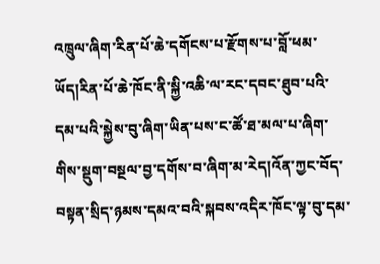འཁྲུལ་ཞིག་རིན་པོ་ཆེ་དགོངས་པ་རྫོགས་པ་བློ་ཕམ་ཡོད།རིན་པོ་ཆེ་ཁོང་ནི་སྐྱི་འཆི་ལ་རང་དབང་ཐུབ་པའི་དམ་པའི་སྐྱེས་བུ་ཞིག་ཡིན་པས་ང་ཚོ་ཐ་མལ་པ་ཞིག་གིས་སྡུག་བསྔལ་བྱ་དགོས་བ་ཞིག་མ་རེད།འོན་ཀྱང་བོད་བསྟན་སྲིད་ཉམས་དམའ་བའི་སྐབས་འདིར་ཁོང་ལྟ་བུ་དམ་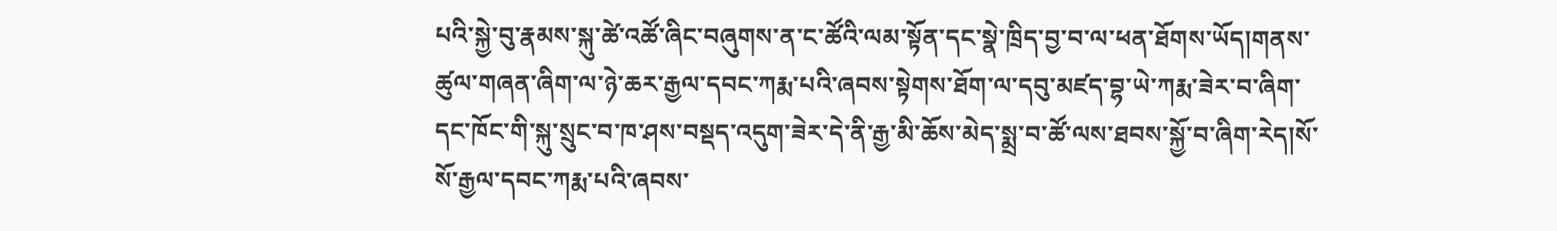པའི་སྐྱེ་བུ་རྣམས་སྐུ་ཚེ་འཚོ་ཞིང་བཞུགས་ན་ང་ཚོའི་ལམ་སྟོན་དང་སྣེ་ཁྲིད་བྱ་བ་ལ་ཕན་ཐོགས་ཡོད།གནས་ཚུལ་གཞན་ཞིག་ལ་ཉེ་ཆར་རྒྱལ་དབང་ཀརྨ་པའི་ཞབས་སྟེགས་ཐོག་ལ་དབུ་མཛད་བྷ་ཡེ་ཀརྨ་ཟེར་བ་ཞིག་དང་ཁོང་གི་སྐུ་སྲུང་བ་ཁ་ཤས་བསྡད་འདུག་ཟེར་དེ་ནི་རྒྱ་མི་ཆོས་མེད་སྨྲ་བ་ཚོ་ལས་ཐབས་སྐྱོ་བ་ཞིག་རེད།སོ་སོ་རྒྱལ་དབང་ཀརྨ་པའི་ཞབས་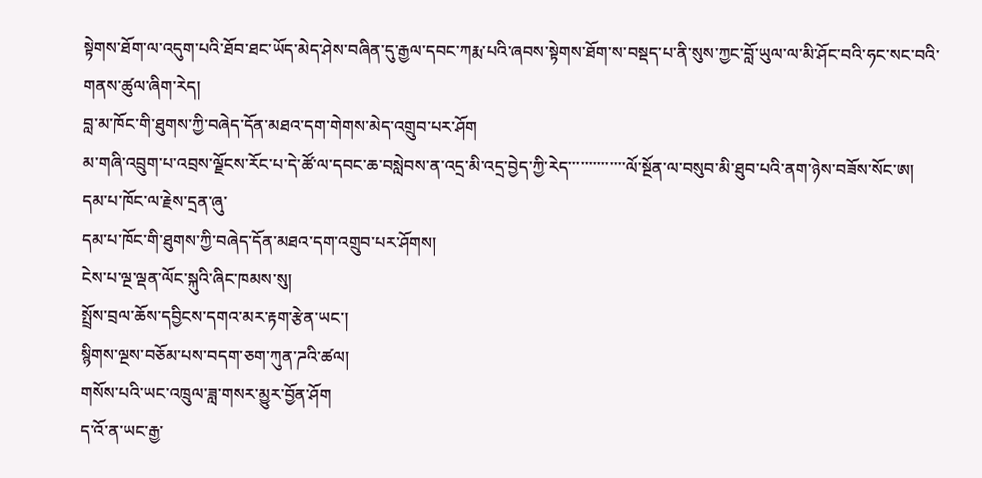སྟེགས་ཐོག་ལ་འདུག་པའི་ཐོབ་ཐང་ཡོད་མེད་ཤེས་བཞིན་དུ་རྒྱལ་དབང་ཀརྨ་པའི་ཞབས་སྟེགས་ཐོག་ས་བསྡད་པ་ནི་སུས་ཀྱང་བློ་ཡུལ་ལ་མི་ཤོང་བའི་ཧང་སང་བའི་གནས་ཚུལ་ཞིག་རེད།
བླ་མ་ཁོང་གི་ཐུགས་ཀྱི་བཞེད་དོན་མཐའ་དག་གེགས་མེད་འགྲུབ་པར་ཤོག
མ་གཞི་འབྲུག་པ་འབྲས་ལྗོངས་རོང་པ་དེ་ཚོ་ལ་དབང་ཆ་བསླེབས་ན་འདྲ་མི་འདྲ་བྱེད་ཀྱི་རེད་་་་་་་་་་་་་་ལོ་སྔོན་ལ་བསུབ་མི་ཐུབ་པའི་ནག་ཉེས་བཟོས་སོང་ཨ།
དམ་པ་ཁོང་ལ་རྗེས་དྲན་ཞུ་
དམ་པ་ཁོང་གི་ཐུགས་ཀྱི་བཞེད་དོན་མཐའ་དག་འགྲུབ་པར་ཤོགས།
ངེས་པ་ལྔ་ལྡན་ལོང་སྐུའི་ཞིང་ཁམས་སུ།
སྤྲོས་བྲལ་ཆོས་དབྱིངས་དགའ་མར་རྟག་རྩེན་ཡང་།
སྙིགས་ལྔས་བཅོམ་པས་བདག་ཅག་ཀུན་ཌའི་ཚལ།
གསོས་པའི་ཡང་འཁྲུལ་ཟླ་གསར་མྱུར་བྱོན་ཤོག
ད་འོ་ན་ཡང་རྒྱ་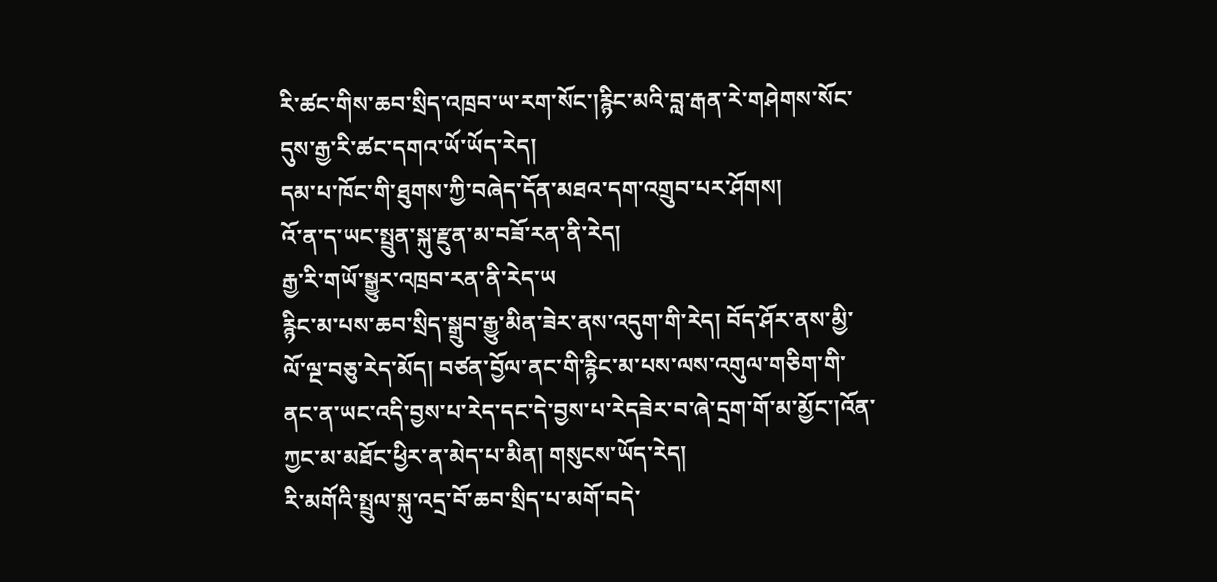རི་ཚང་གིས་ཆབ་སྲིད་འཁྲབ་ཡ་རག་སོང་།རྙིང་མའི་བླ་རྒན་རེ་གཤེགས་སོང་དུས་རྒྱ་རི་ཚང་དགའ་ཡོ་ཡོད་རེད།
དམ་པ་ཁོང་གི་ཐུགས་ཀྱི་བཞེད་དོན་མཐའ་དག་འགྲུབ་པར་ཤོགས།
འོ་ན་ད་ཡང་སྤྲུན་སྐུ་རྫུན་མ་བཟོ་རན་ནི་རེད།
རྒྱ་རི་གཡོ་སྒྱུར་འཁྲབ་རན་ནི་རེད་ཡ
རྙིང་མ་པས་ཆབ་སྲིད་སྒྲུབ་རྒྱུ་མིན་ཟེར་ནས་འདུག་གི་རེད། བོད་ཤོར་ནས་མྱི་ལོ་ལྔ་བཅུ་རེད་མོད། བཙན་བྱོལ་ནང་གི་རྙིང་མ་པས་ལས་འགུལ་གཅིག་གི་ནང་ན་ཡང་འདི་བྱས་པ་རེད་དང་དེ་བྱས་པ་རེདཟེར་བ་ཞེ་དྲག་གོ་མ་མྱོང་།འོན་ཀྱང་མ་མཐོང་ཕྱིར་ན་མེད་པ་མིན། གསུངས་ཡོད་རེད།
རི་མགོའི་སྤྲུལ་སྐུ་འདྲ་བོ་ཆབ་སྲིད་པ་མགོ་བདེ་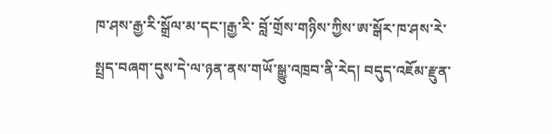ཁ་ཤས་རྒྱ་རི་སྒྲོལ་མ་དང་།རྒྱ་རི་ བློ་གྲོས་གཉིས་ཀྱིས་ཨ་སྒོར་ཁ་ཤས་རེ་སྤྲད་བཞག་དུས་དེ་ལ་ཉན་ནས་གཡོ་སྒྱུ་འཁྲབ་ནི་རེད། བདུད་འཇོམ་རྫུན་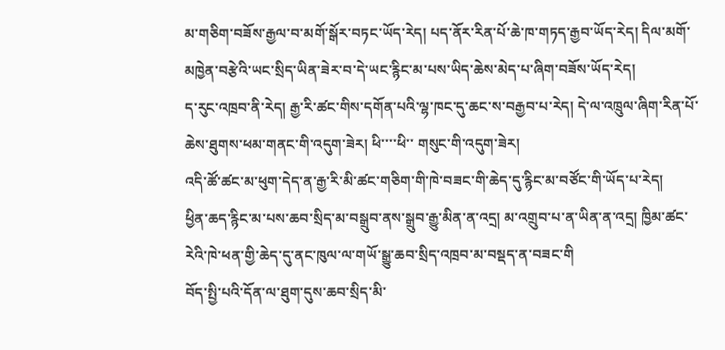མ་གཅིག་བཟོས་རྒྱལ་བ་མགོ་སྒོར་བཏང་ཡོད་རེད། པད་ནོར་རིན་པོ་ཆེ་ཁ་གཏད་རྒྱབ་ཡོད་རེད། དིལ་མགོ་མཁྱེན་བརྩེའི་ཡང་སྲིད་ཡིན་ཟེར་བ་དེ་ཡང་རྙིང་མ་པས་ཡིད་ཆེས་མེད་པ་ཞིག་བཟོས་ཡོད་རེད།
ད་རུང་འཁྲབ་ནི་རེད། རྒྱ་རི་ཚང་གིས་དགོན་པའི་ལྷ་ཁང་དུ་ཆང་ས་བརྒྱབ་པ་རེད། དེ་ལ་འཁྲུལ་ཞིག་རིན་པོ་ཆེས་ཐུགས་ཕམ་གནང་གི་འདུག་ཟེར། ཕི་་་་ཕི་་ གསུང་གི་འདུག་ཟེར།
འདི་ཚོ་ཚང་མ་ཕུག་དེད་ན་རྒྱ་རི་མི་ཚང་གཅིག་གི་ཁེ་བཟང་གི་ཆེད་དུ་རྙིང་མ་བཙོང་གི་ཡོད་པ་རེད།
ཕྱིན་ཆད་རྙིང་མ་པས་ཆབ་སྲིད་མ་བསྒྲུབ་ནས་སྒྲུབ་རྒྱུ་མིན་ན་འདྲ། མ་འགྲུབ་པ་ན་ཡིན་ན་འདྲ། ཁྱིམ་ཚང་རེའི་ཁེ་ཕན་གྱི་ཆེད་དུ་ནང་ཁུལ་ལ་གཡོ་སྒྱུ་ཆབ་སྲིད་འཁྲབ་མ་བསྡད་ན་བཟང་གི
བོད་སྤྱི་པའི་དོན་ལ་ཐུག་དུས་ཆབ་སྲིད་མི་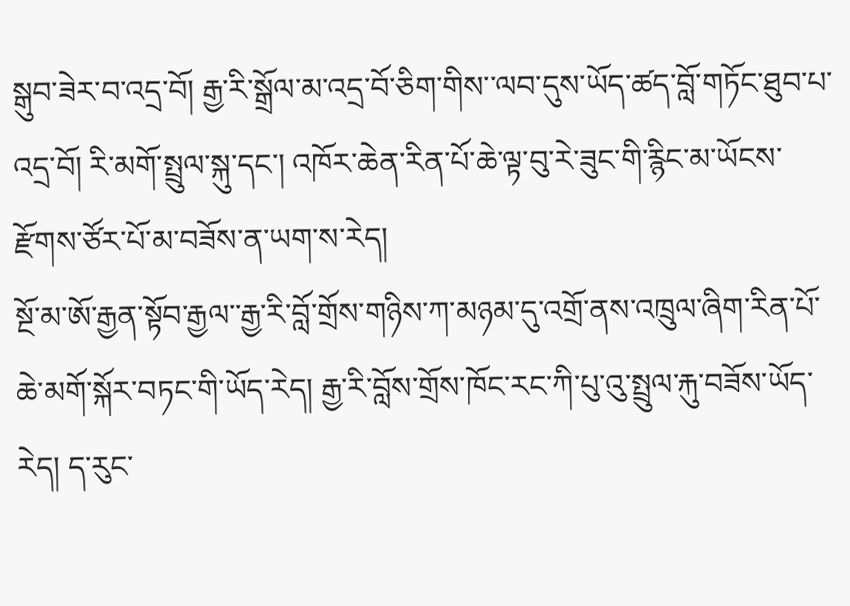སྒུབ་ཟེར་བ་འདྲ་བོ། རྒྱ་རི་སྒྲོལ་མ་འདྲ་བོ་ཅིག་གིས་་ལབ་དུས་ཡོད་ཚད་བློ་གཏོང་ཐུབ་པ་འདྲ་བོ། རི་མགོ་སྤྲུལ་སྐུ་དང་། འཁོར་ཆེན་རིན་པོ་ཆེ་ལྟ་བུ་རེ་ཟུང་གི་རྙིང་མ་ཡོངས་རྫོགས་ཙོར་པོ་མ་བཟོས་ན་ཡག་ས་རེད།
སྔོ་མ་ཨོ་རྒྱན་སྟོབ་རྒྱལ་་རྒྱ་རི་བློ་གྲོས་གཉིས་ཀ་མཉམ་དུ་འགྲོ་ནས་འཁྲུལ་ཞིག་རིན་པོ་ཆེ་མགོ་སྐོར་བཏང་གི་ཡོད་རེད། རྒྱ་རི་བློས་གྲོས་ཁོང་རང་ཀི་པུ་འུ་སྤྲུལ་རྐུ་བཟོས་ཡོད་རེད། ད་རུང་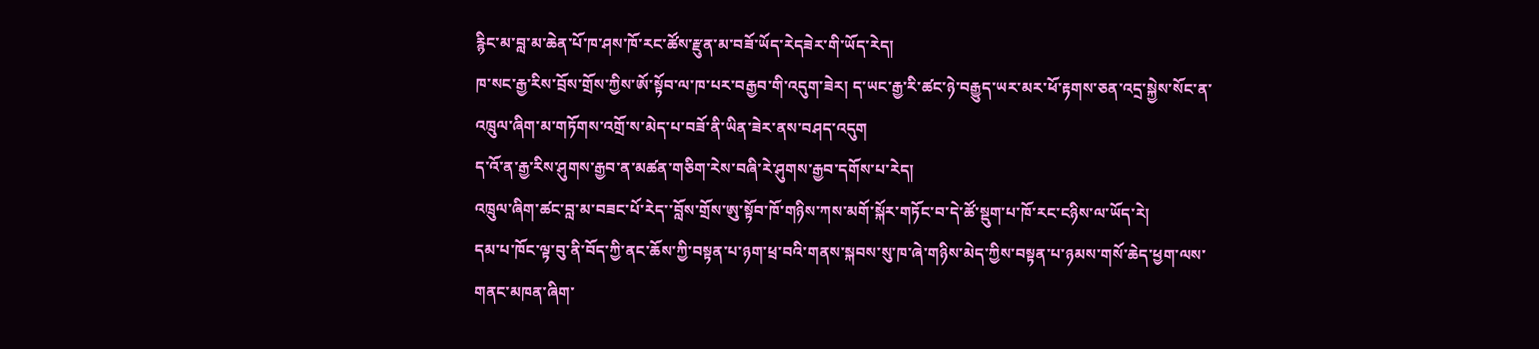རྙིང་མ་བླ་མ་ཆེན་པོ་ཁ་ཤས་ཁོ་རང་ཚོས་རྫུན་མ་བཟོ་ཡོད་རེདཟེར་གི་ཡོད་རེད།
ཁ་སང་རྒྱ་རིས་བྲོས་གྲོས་ཀྱིས་ཨོ་སྟོབ་ལ་ཁ་པར་བརྒྱབ་གི་འདུག་ཟེར། ད་ཡང་རྒྱ་རི་ཚང་ཉེ་བརྒྱུད་ཡར་མར་ཕོ་རྟགས་ཅན་འདྲ་སྐྱེས་སོང་ན་འཁྲུལ་ཞིག་མ་གཏོགས་འགྲོ་ས་མེད་པ་བཟོ་ནི་ཡིན་ཟེར་ནས་བཤད་འདུག
ད་འོ་ན་རྒྱ་རིས་ཤུགས་རྒྱབ་ན་མཚན་གཅིག་རེས་བཞི་རེ་ཤུགས་རྒྱབ་དགོས་པ་རེད།
འཁྲུལ་ཞིག་ཚང་བླ་མ་བཟང་པོ་རེད་་བློས་གྲོས་ཨུ་སྟོབ་ཁོ་གཉིས་ཀས་མགོ་སྐོར་གཏོང་བ་དེ་ཚོ་སྡུག་པ་ཁོ་རང་ངཉིས་ལ་ཡོད་རེ།
དམ་པ་ཁོང་ལྟ་བུ་ནི་བོད་ཀྱི་ནང་ཆོས་ཀྱི་བསྟན་པ་ཉག་ཕྲ་བའི་གནས་སྐབས་སུ་ཁ་ཞེ་གཉིས་མེད་ཀྱིས་བསྟན་པ་ཉམས་གསོ་ཆེད་ཕྱག་ལས་གནང་མཁན་ཞིག་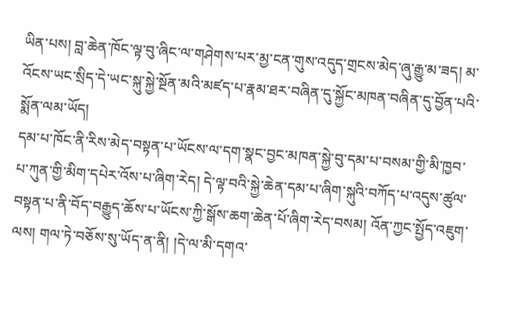ཡིན་པས། བླ་ཆེན་ཁོང་ལྟ་བུ་ཞིང་ལ་གཤེགས་པར་མྱ་ངན་གུས་འདུད་གྲངས་མེད་ཞུ་རྒྱུ་མ་ཟད། མ་འོངས་ཡང་སྲིད་དེ་ཡང་སྐུ་སྐྱེ་སྔོན་མའི་མཛད་པ་རྣམ་ཐར་བཞིན་དུ་སྐྱོང་མཁན་བཞིན་དུ་བྱོན་པའི་སྨོན་ལམ་ཡོད།
དམ་པ་ཁོང་ནི་རིས་མེད་བསྟན་པ་ཡོངས་ལ་དག་སྣང་བྱང་མཁན་སྐྱེ་བུ་དམ་པ་བསམ་གྱི་མི་ཁྱབ་པ་ཀུན་གྱི་མིག་དཔེར་འོས་པ་ཞིག་རེད། དེ་ལྟ་བའི་སྐྱེ་ཆེན་དམ་པ་ཞིག་སྐུའི་བཀོད་པ་འདུས་ཚུལ་བསྟན་པ་ནི་བོད་བརྒྱུད་ཆོས་པ་ཡོངས་ཀྱི་སྒོས་ཆག་ཆེན་པོ་ཞིག་རེད་བསམ། འོན་ཀྱང་སྤྱོད་འཇུག་ལས། གལ་ཏེ་བཅོས་སུ་ཡོད་ན་ནི། །དེ་ལ་མི་དགའ་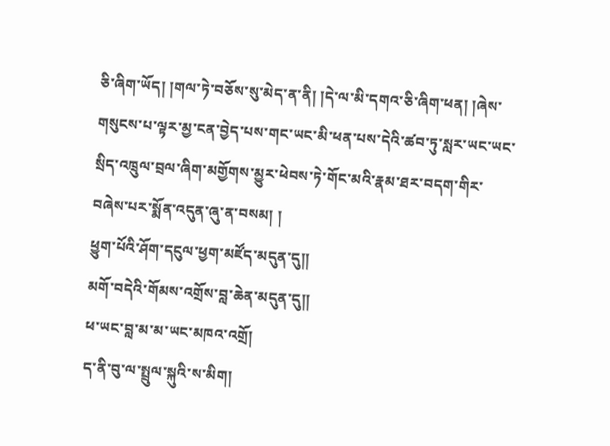ཅི་ཞིག་ཡོད། །གལ་ཏེ་བཅོས་སུ་མེད་ན་ནི། །དེ་ལ་མི་དགའ་ཅི་ཞིག་ཕན། །ཞེས་གསུངས་པ་ལྟར་མྱ་ངན་བྱེད་པས་གང་ཡང་མི་ཕན་པས་དེའི་ཚབ་ཏུ་སླར་ཡང་ཡང་སྲིད་འཁྲུལ་བྲལ་ཞིག་མགྱོགས་མྱུར་ཕེབས་ཏེ་གོང་མའི་རྣམ་ཐར་བདག་གིར་བཞེས་པར་སྨོན་འདུན་ཞུ་ན་བསམ། །
ཕྱུག་པོའི་ཤོག་དངུལ་ཕྱག་མཛོད་མདུན་དུ།།
མགོ་བདེའི་གོམས་འགྲོས་བླ་ཆེན་མདུན་དུ།།
ཕ་ཡང་བླ་མ་མ་ཡང་མཁའ་འགྲོ།
ད་ནི་བུ་ལ་སྤྲུལ་སྐུའི་ས་མིག།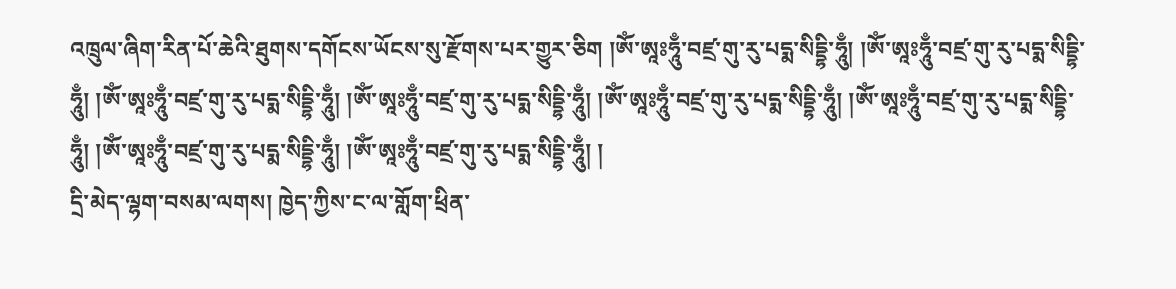འཁྲུལ་ཞིག་རིན་པོ་ཆེའི་ཐུགས་དགོངས་ཡོངས་སུ་རྫོགས་པར་གྱུར་ཅིག །ཨོཾ་ཨཱཿཧཱུྃ་བཛྲ་གུ་རུ་པདྨ་སིདྡྷི་ཧཱུྃ། །ཨོཾ་ཨཱཿཧཱུྃ་བཛྲ་གུ་རུ་པདྨ་སིདྡྷི་ཧཱུྃ། །ཨོཾ་ཨཱཿཧཱུྃ་བཛྲ་གུ་རུ་པདྨ་སིདྡྷི་ཧཱུྃ། །ཨོཾ་ཨཱཿཧཱུྃ་བཛྲ་གུ་རུ་པདྨ་སིདྡྷི་ཧཱུྃ། །ཨོཾ་ཨཱཿཧཱུྃ་བཛྲ་གུ་རུ་པདྨ་སིདྡྷི་ཧཱུྃ། །ཨོཾ་ཨཱཿཧཱུྃ་བཛྲ་གུ་རུ་པདྨ་སིདྡྷི་ཧཱུྃ། །ཨོཾ་ཨཱཿཧཱུྃ་བཛྲ་གུ་རུ་པདྨ་སིདྡྷི་ཧཱུྃ། །ཨོཾ་ཨཱཿཧཱུྃ་བཛྲ་གུ་རུ་པདྨ་སིདྡྷི་ཧཱུྃ། །
དྲི་མེད་ལྷག་བསམ་ལགས། ཁྱེད་ཀྱིས་ང་ལ་གློག་ཕྲིན་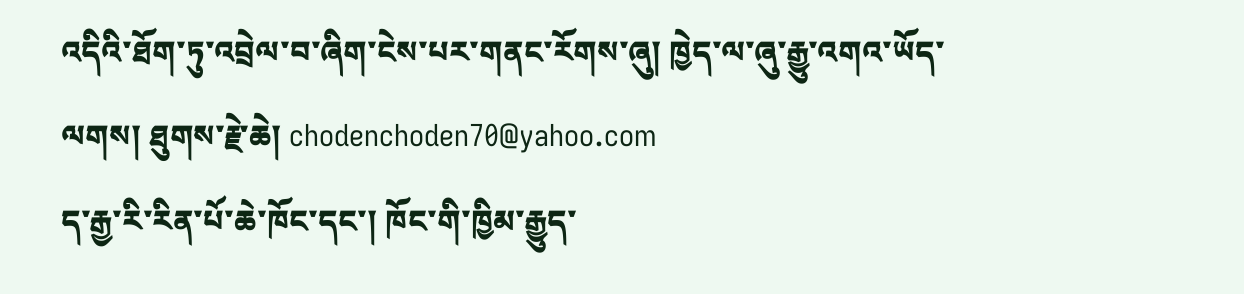འདིའི་ཐོག་ཏུ་འབྲེལ་བ་ཞིག་ངེས་པར་གནང་རོགས་ཞུ། ཁྱེད་ལ་ཞུ་རྒྱུ་འགའ་ཡོད་ལགས། ཐུགས་རྗེ་ཆེ། chodenchoden70@yahoo.com
ད་རྒྱ་རི་རིན་པོ་ཆེ་ཁོང་དང་། ཁོང་གི་ཁྱིམ་རྒྱུད་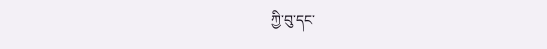ཀྱི་བུ་དང་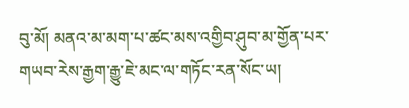བུ་མོ། མནའ་མ་མག་པ་ཚང་མས་འགྱིབ་ཤུབ་མ་གྱོན་པར་གཡབ་རེས་རྒྱག་རྒྱུ་ཇེ་མང་ལ་གཏོང་རན་སོང་ཡ།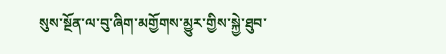སུས་སྔོན་ལ་བུ་ཞིག་མགྱོགས་མྱུར་གྱིས་སྐྱེ་ཐུབ་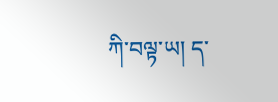ཀི་བལྟ་ཡ། ད་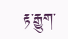རྟ་རྒྱུག་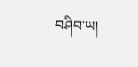བཤིབ་ཡ།